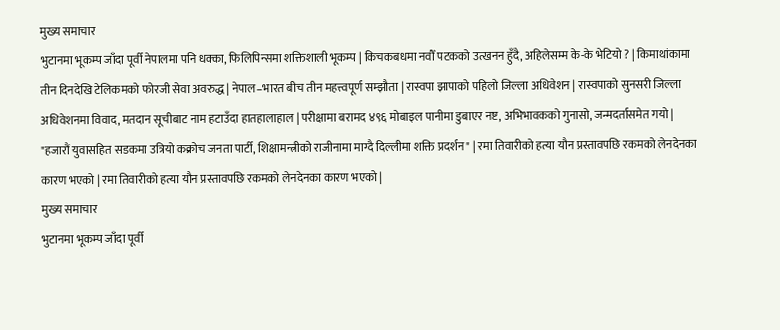मुख्य समाचार
भुटानमा भूकम्प जाँदा पूर्वी नेपालमा पनि धक्का, फिलिपिन्समा शक्तिशाली भूकम्प | किचकबधमा नवौँ पटकको उत्खनन हुँदै, अहिलेसम्म के-के भेटियो ? | किमाथांकामा तीन दिनदेखि टेलिकमको फोरजी सेवा अवरुद्ध | नेपाल–भारत बीच तीन महत्त्वपूर्ण सम्झौता | रास्वपा झापाको पहिलो जिल्ला अधिवेशन | रास्वपाको सुनसरी जिल्ला अधिवेशनमा विवाद, मतदान सूचीबाट नाम हटाउँदा हातहालाहाल | परीक्षामा बरामद ४९६ मोबाइल पानीमा डुबाएर नष्ट, अभिभावकको गुनासो, जन्मदर्तासमेत गयो | "हजारौं युवासहित सडकमा उत्रियो कक्रोच जनता पार्टी, शिक्षामन्त्रीको राजीनामा माग्दै दिल्लीमा शक्ति प्रदर्शन" | रमा तिवारीको हत्या यौन प्रस्तावपछि रकमको लेनदेनका कारण भएको | रमा तिवारीको हत्या यौन प्रस्तावपछि रकमको लेनदेनका कारण भएको |
मुख्य समाचार
भुटानमा भूकम्प जाँदा पूर्वी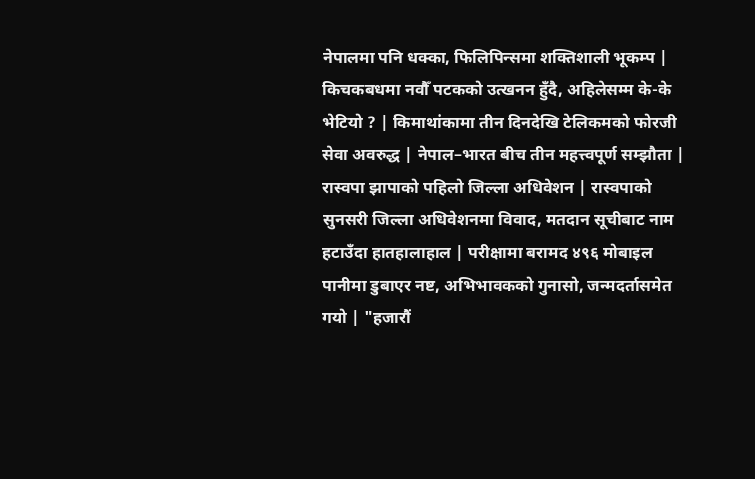नेपालमा पनि धक्का, फिलिपिन्समा शक्तिशाली भूकम्प | किचकबधमा नवौँ पटकको उत्खनन हुँदै, अहिलेसम्म के-के भेटियो ? | किमाथांकामा तीन दिनदेखि टेलिकमको फोरजी सेवा अवरुद्ध | नेपाल–भारत बीच तीन महत्त्वपूर्ण सम्झौता | रास्वपा झापाको पहिलो जिल्ला अधिवेशन | रास्वपाको सुनसरी जिल्ला अधिवेशनमा विवाद, मतदान सूचीबाट नाम हटाउँदा हातहालाहाल | परीक्षामा बरामद ४९६ मोबाइल पानीमा डुबाएर नष्ट, अभिभावकको गुनासो, जन्मदर्तासमेत गयो | "हजारौं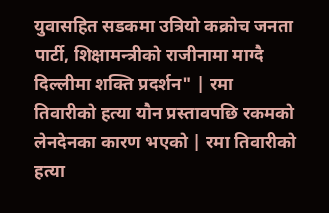युवासहित सडकमा उत्रियो कक्रोच जनता पार्टी, शिक्षामन्त्रीको राजीनामा माग्दै दिल्लीमा शक्ति प्रदर्शन" | रमा तिवारीको हत्या यौन प्रस्तावपछि रकमको लेनदेनका कारण भएको | रमा तिवारीको हत्या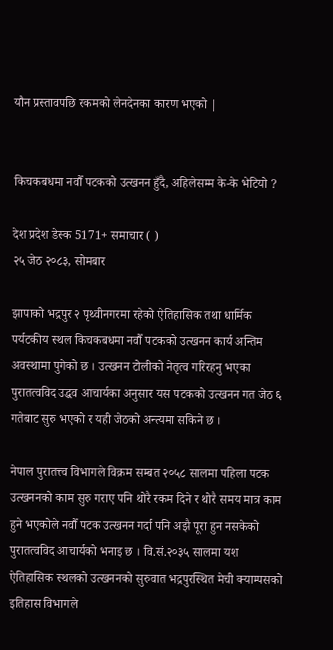यौन प्रस्तावपछि रकमको लेनदेनका कारण भएको |


किचकबधमा नवौँ पटकको उत्खनन हुँदै, अहिलेसम्म के-के भेटियो ?

देश प्रदेश डेस्क 5171+ समाचार ( )
२५ जेठ २०८३, सोमबार

झापाको भद्रपुर २ पृथ्वीनगरमा रहेको ऐतिहासिक तथा धार्मिक पर्यटकीय स्थल किचकबधमा नवौँ पटकको उत्खनन कार्य अन्तिम अवस्थामा पुगेको छ । उत्खनन टोलीको नेतृत्व गरिरहनु भएका पुरातत्वविद उद्धव आचार्यका अनुसार यस पटकको उत्खनन गत जेठ ६ गतेबाट सुरु भएको र यही जेठको अन्त्यमा सकिने छ ।

नेपाल पुरातत्त्व विभागले विक्रम सम्बत २०५८ सालमा पहिला पटक उत्खननको काम सुरु गराए पनि थोरै रकम दिने र थोरै समय मात्र काम हुने भएकोले नवौँ पटक उत्खनन गर्दा पनि अझै पूरा हुन नसकेको पुरातत्वविद आचार्यको भनाइ छ । वि.सं.२०३५ सालमा यश ऐतिहासिक स्थलको उत्खननको सुरुवात भद्रपुरस्थित मेची क्याम्पसको इतिहास विभागले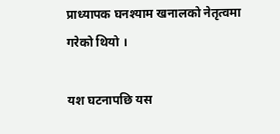प्राध्यापक घनश्याम खनालको नेतृत्वमा गरेको थियो ।

यश घटनापछि यस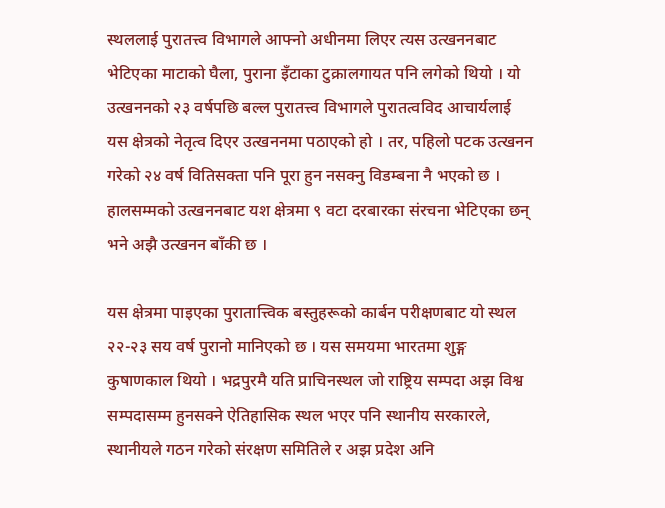स्थललाई पुरातत्त्व विभागले आफ्नो अधीनमा लिएर त्यस उत्खननबाट भेटिएका माटाको घैला, पुराना इँटाका टुक्रालगायत पनि लगेको थियो । यो उत्खननको २३ वर्षपछि बल्ल पुरातत्त्व विभागले पुरातत्वविद आचार्यलाई यस क्षेत्रको नेतृत्व दिएर उत्खननमा पठाएको हो । तर, पहिलो पटक उत्खनन गरेको २४ वर्ष वितिसक्ता पनि पूरा हुन नसक्नु विडम्बना नै भएको छ । हालसम्मको उत्खननबाट यश क्षेत्रमा ९ वटा दरबारका संरचना भेटिएका छन् भने अझै उत्खनन बाँकी छ ।

यस क्षेत्रमा पाइएका पुरातात्त्विक बस्तुहरूको कार्बन परीक्षणबाट यो स्थल २२-२३ सय वर्ष पुरानो मानिएको छ । यस समयमा भारतमा शुङ्ग कुषाणकाल थियो । भद्रपुरमै यति प्राचिनस्थल जो राष्ट्रिय सम्पदा अझ विश्व सम्पदासम्म हुनसक्ने ऐतिहासिक स्थल भएर पनि स्थानीय सरकारले, स्थानीयले गठन गरेको संरक्षण समितिले र अझ प्रदेश अनि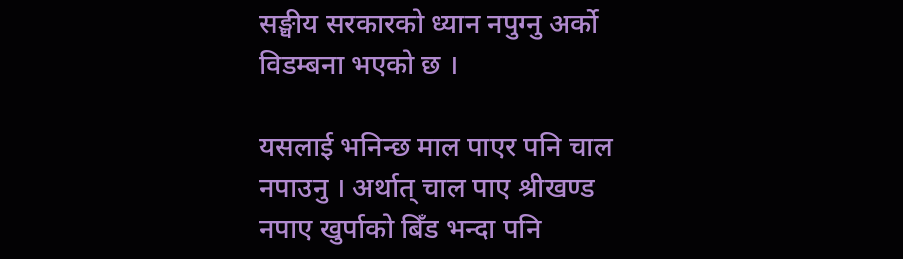सङ्घीय सरकारको ध्यान नपुग्नु अर्को विडम्बना भएको छ ।

यसलाई भनिन्छ माल पाएर पनि चाल नपाउनु । अर्थात् चाल पाए श्रीखण्ड नपाए खुर्पाको बिँड भन्दा पनि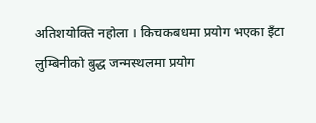अतिशयोक्ति नहोला । किचकबधमा प्रयोग भएका इँटा लुम्बिनीको बुद्ध जन्मस्थलमा प्रयोग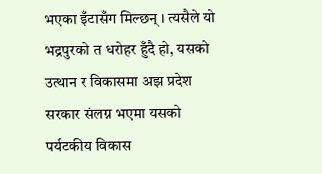भएका इँटासँग मिल्छन् । त्यसैले यो भद्रपुरको त धरोहर हुँदै हो, यसको उत्थान र विकासमा अझ प्रदेश सरकार संलग्न भएमा यसको पर्यटकीय विकास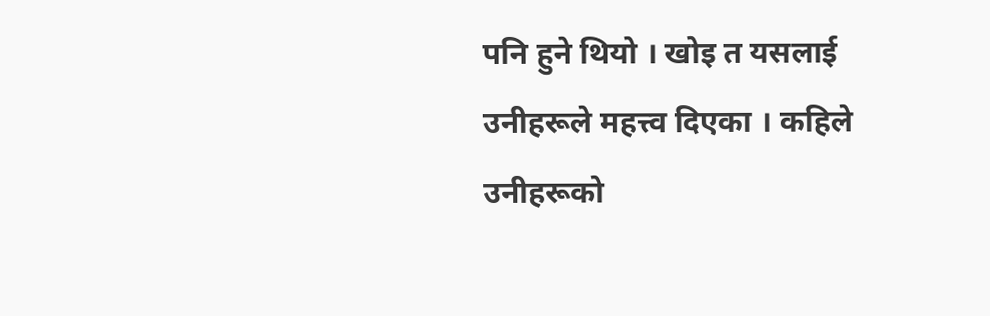पनि हुने थियो । खोइ त यसलाई उनीहरूले महत्त्व दिएका । कहिले उनीहरूको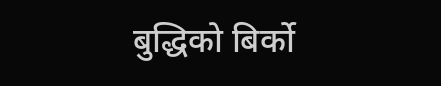बुद्धिको बिर्को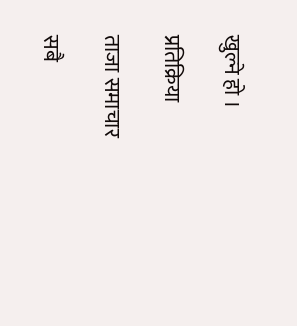खुल्ने हो ।

प्रतिक्रिया

ताजा समाचार

सबै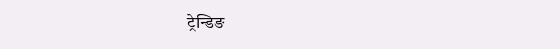ट्रेन्डिङ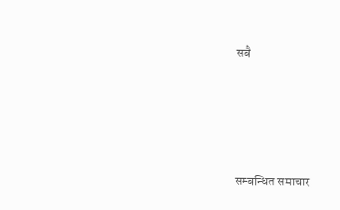सबै







सम्बन्धित समाचार